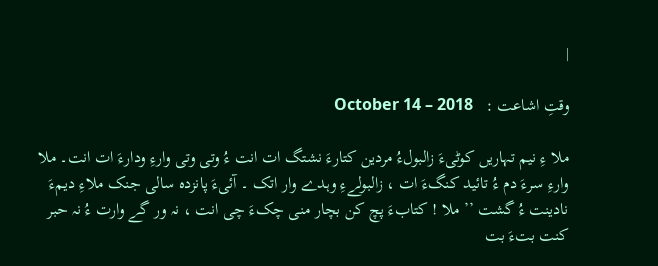|

وقتِ اشاعت :   October 14 – 2018

ملا ءِ نیم تہاریں کوٹیءَ زالبولءُ مردین کتارءَ نشتگ ات انت ءُ وتی وتی وارءِ ودارءَ ات انت۔ ملا وارءِ سرءَ دم ءُ تائید کنگءَ ات ، زالبولےءِ وہدے وار اتک ۔ آئیءَ پانزدہ سالی جنک ملاءِ دیمءَ نادینت ءُ گشت ’’ ملا ! کتابءَ پچ کن بچار منی چکءَ چی انت ، نہ ور گے وارت ءُ نہ حبر کنت بتءَ بت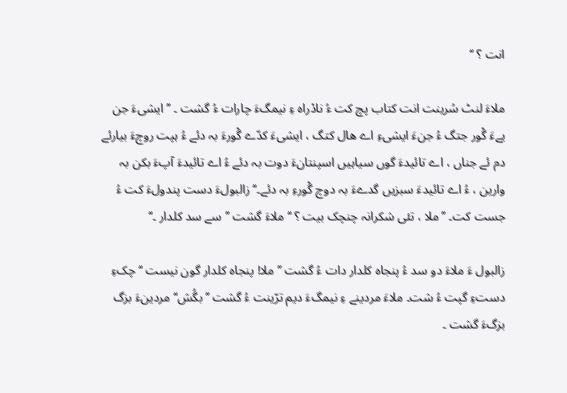انت ؟ ‘‘

ملاءَ لنٹ سُرینت انت کتاب پچ کت ءُ نادْراہ ءِ نیمگءَ چارات ءُ گشت ۔ ’’ ایشیءَ جن یےءَ گْور جتگ ءُ جنءَ ایشیءِ اے ھال کتگ ، ایشیءَ کدّے گْورءَ بہ دئے ءُ ہپت روچءَ بیارئے دم ئے جناں ، اے تائیدءَ گوں سیاہیں اسپنتانءَ دوت بہ دئے ءُ اے تائیدءَ آپءَ بکن بہ وارین ، ءُ اے تائیدءَ سبزیں گدےءَ بہ دوچ گْورءِ بہ دئے۔‘‘زالبولءَ دست پندولءَ کت ءُ جست کت۔ ’’ملا ، تئی شکرانہ چنچک بیت ؟ ‘‘ملاءَ گشت ’’سے سد کلدار ۔‘‘

زالبول ءَ ملاءَ دو سد ءُ پنجاہ کلدار دات ءُ گشت ’’ ملا! پنجاہ کلدار گون نیست ‘‘ چکءِ دستءِ گپت ءُ شت۔ ملاءَ مردینے ءِ نیمگءَ دیم ترّینت ءُ گشت ’’بگُش‘‘ مردینءَ بزگ بزگءَ گشت ۔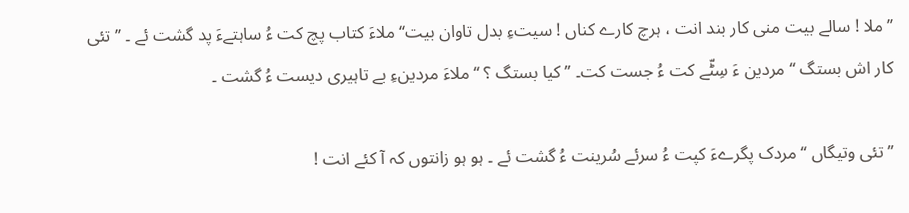’’ملا ! سالے بیت منی کار بند انت ، ہرچ کارے کناں ! سیتءِ بدل تاوان بیت‘‘ ملاءَ کتاب پچ کت ءُ ساہتےءَ پد گشت ئے ۔ ’’ تئی کار اش بستگ ‘‘ مردین ءَ سِٹّے کت ءُ جست کت۔ ’’ کیا بستگ ؟ ‘‘ ملاءَ مردینءِ بے تاہیری دیست ءُ گشت ۔

’’ تئی وتیگاں ‘‘ مردک پگرےءَ کپت ءُ سرئے سُرینت ءُ گشت ئے ۔ ہو ہو زانتوں کہ آ کئے انت !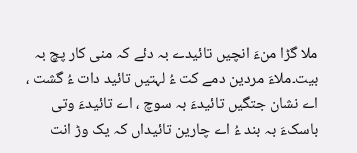ملا گڑا منءَ انچیں تائیدے بہ دئے کہ منی کار پچ بہ بیت۔ملاءَ مردین دمے کت ءُ لہتیں تائید دات ءُ گشت ، اے نشان جتگیں تائیدءَ بہ سوچ ، اے تائیدءَ وتی باسکءَ بہ بند ءُ اے چارین تائیداں کہ یک وڑ انت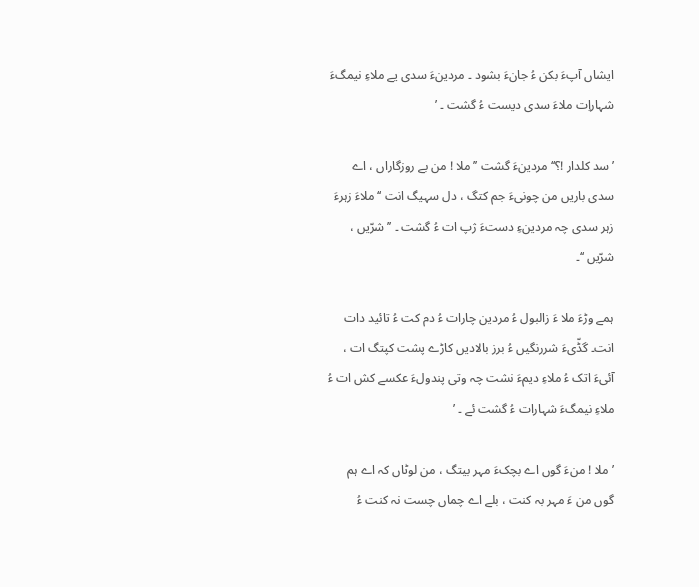ایشاں آپءَ بکن ءُ جانءَ بشود ۔ مردینءَ سدی یے ملاءِ نیمگءَ شہاراِت ملاءَ سدی دیست ءُ گشت ۔ ’

’ سد کلدار !؟‘‘ مردینءَ گشت ’’ ملا ! من بے روزگاراں ، اے سدی باریں من چونیءَ جم کتگ ، دل سہیگ انت ‘‘ ملاءَ زہرءَ زہر سدی چہ مردینءِ دستءَ ژپ ات ءُ گشت ۔ ’’شرّیں ، شرّیں ‘‘۔

ہمے وڑءَ ملا ءَ زالبول ءُ مردین چارات ءُ دم کت ءُ تائید دات انت۔ گڈّیءَ شررنگیں ءُ برز بالادیں کاڑے پشت کپتگ ات ، آئیءَ اتک ءُ ملاءِ دیمءَ نشت چہ وتی پندولءَ عکسے کش ات ءُ ملاءِ نیمگءَ شہارات ءُ گشت ئے ۔ ’

’ ملا ! منءَ گوں اے بچکءَ مہر بیتگ ، من لوٹاں کہ اے ہم گوں من ءَ مہر بہ کنت ، بلے اے چماں چست نہ کنت ءُ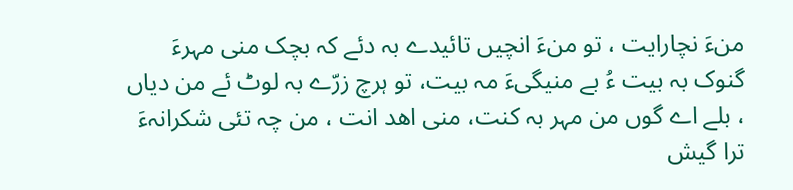منءَ نچارایت ، تو منءَ انچیں تائیدے بہ دئے کہ بچک منی مہرءَ گنوک بہ بیت ءُ بے منیگیءَ مہ بیت، تو ہرچ زرّے بہ لوٹ ئے من دیاں ، بلے اے گوں من مہر بہ کنت، منی اھد انت ، من چہ تئی شکرانہءَ ترا گیش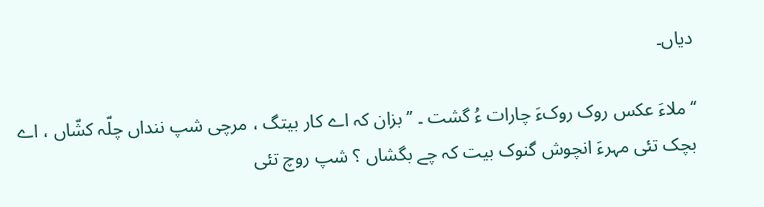دیاں۔

‘‘ملاءَ عکس روک روکءَ چارات ءُ گشت ۔ ’’ بزان کہ اے کار بیتگ ، مرچی شپ ننداں چلّہ کشّاں ، اے بچک تئی مہرءَ انچوش گنوک بیت کہ چے بگشاں ؟ شپ روچ تئی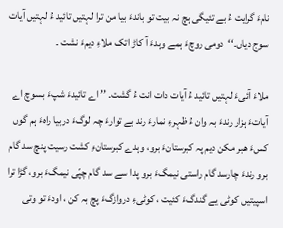نامءَ گرایت ءُ بے تئیگی ہچ نہ بیت تو باندءَ بیا من ترا لہتیں تائید ءُ لہتیں آیات سوج دیاں۔‘‘دومی روچءَ ہمے وہدءَ آ کاڑ اتک ملاءِ دیمءَ نشت ۔

ملاءَ آئیءَ لہتیں تائید ءُ آیات دات انت ءُ گشت۔ ’’ اے تائیدءَ شپءَ بسوچ اے آیاتءَ ہزار رندءَ بہ وان ءُ ظہرءِ نمارءَ رند بے توارءَ چہ لوگءَ دربیا راہءَ ہم گوں کسءَ ھبر مکن دیم پہ کبرستانءَ برو، وہدے کبرستانءِ کشت رسیت پنچ سد گام برو رندءَ چارسد گام راستی نیمگءَ برو پدا سے سد گام چپّی نیمگءَ برو، گڑا ترا اسپیتیں کوٹی یے گندگءَ کئیت ، کوٹیءِ دروازگءَ پچ بہ کن ، اودءَ تو وتی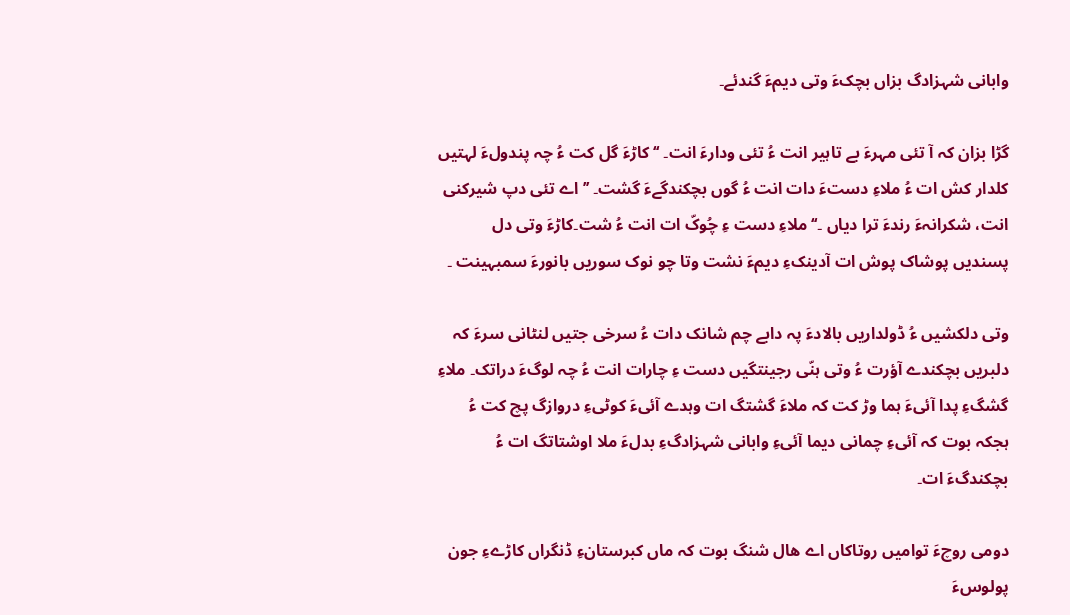وابانی شہزادگ بزاں بچکءَ وتی دیمءَ گندئے۔

گڑا بزان کہ آ تئی مہرءَ بے تاہیر انت ءُ تئی ودارءَ انت۔ ‘‘ کاڑءَ گل کت ءُ چہ پندولءَ لہتیں کلدار کش ات ءُ ملاءِ دستءَ دات انت ءُ گوں بچکندگےءَ گشت۔ ’’اے تئی دپ شیرکنی انت، شکرانہءَ رندءَ ترا دیاں ۔‘‘ ملاءِ دست ءِ چُوکّ ات انت ءُ شت۔کاڑءَ وتی دل پسندیں پوشاک پوش ات آدینکءِ دیمءَ نشت وتا چو نوک سوریں بانورءَ سمبہینت ۔

وتی دلکشیں ءُ ڈولداریں بالادءَ پہ دابے چم شانک دات ءُ سرخی جتیں لنٹانی سرءَ کہ دلبریں بچکندے آؤرت ءُ وتی ہنّی رجینتگیں دست ءِ چارات انت ءُ چہ لوگءَ دراتک۔ ملاءِ گشگءِ پدا آئیءَ ہما وڑ کت کہ ملاءَ گشتگ ات وہدے آئیءَ کوٹیءِ دروازگ پچ کت ءُ ہجکہ بوت کہ آئیءِ چمانی دیما آئیءِ وابانی شہزادگءِ بدلءَ ملا اوشتاتگ ات ءُ بچکندگءَ ات۔

دومی روچءَ توامیں روتاکاں اے ھال شنگ بوت کہ ماں کبرستانءِ ڈنگراں کاڑےءِ جون پولوسءَ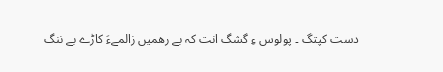دست کپتگ ۔ پولوس ءِ گشگ انت کہ بے رھمیں زالمےءَ کاڑے بے ننگ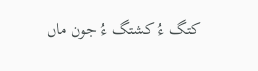کتگ ءُ کشتگ ءُ جون ماں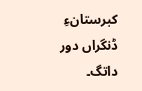کبرستانءِ ڈنگراں دور داتگ۔